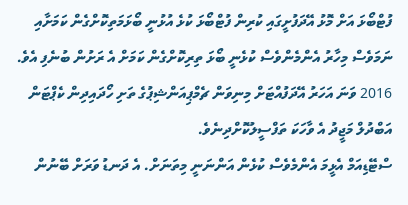ފުޓްބޯޅަ އަށް މޮޅު އޭދަފުށީގައި ކުރިން ފުޓްބޯޅަ ކުޅެ އުޅުނީ ބޯޅަމަތިކޮށްގެން ކަމަށާއި ނަމަވެސް މިހާރު އެންމެންވެސް ކުޅެނީ ބޯޅަ ތިރިކޮށްގެން ކަމަށް އެ ރަށުން ބުނެފި އެވެ.
2016 ވަނަ އަހަރު އޭދަފުއްޓަށް މިނިވަން ޗެމްޕިއަންޝިޕުގެ ތަށި ހޯދައިދިން ކެޕްޓަން އަބްދުލް މަޖީދު އެ ވާހަކަ ތަފްސީލުކޮށްދިނެވެ.
ސްޓޭޑިއަމް އެޅީމަ އެންމެވެސް ކުޅެން އަންނަނީ މިތަނަށް. އެ ދަނޑު ވަރަށް ބޭނުން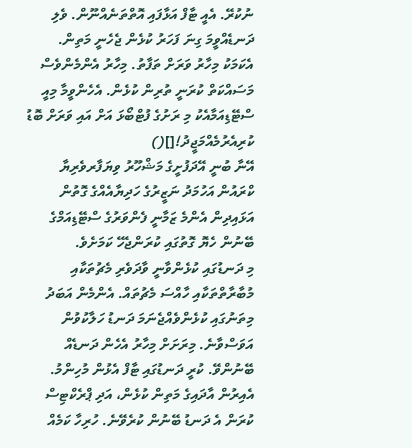ނުކުރޭ. އެއީ ޓާފް އަޅާފައި އޮތްތަނެއްނޫން. ވެލި ދަނޑެއްވީމަ ގިނަ ފަހަރު ކުޅެން ޖެހެނީ މަތިން. އެކަމަކު މިހާރު ވަރަށް ތަފާތު. މިހާރު އެންމެންވެސް މަސައްކަތް ކުރަނީ ތުރިން ކުޅެން. އެހެންވީމާ މިއީ ސްޓޭޑިއަމާއެކު މި ރަށުގެ ފުޓްބޯޅަ އަށް އައި ވަރަށް ބޮޑު ކުރިއެރުމެއްމަޖީދު![]()
އޭނާ ބުނީ އޭދަފުށީގެ މަޝްހޫރު ވިޔަފާރވެރިޔާ ކްރައުން އަހުމަދު ނަޒީރުގެ ހަދިޔާއެއްގެ ގޮތުން އަޅައިދިން އެންމެ ޒަމާނީ ފެންވަރުގެ ސްޓޭޑިއަމްގެ ބޭނުން ހެޔޮ ގޮތުގައި ކުރަންޖެހޭ ކަމަށެވެ.
މި ދަނޑުގައި ކުޅެންވާނީ ވާދަވެރި މެޗުތަކާއި މުބާރާތްތަކާއި ހާއްސަ މެޗުތައް. އެންމެން އަބަދު މިތަނުގައި ކުޅެންވެއްޖެނަމަ ދަނޑު ހަލާކުވުން އަވަސްވާނެ. މިރަށަށް މިހާރު އެހެން ދަނޑެއް ބޭނުންވޭ. ކުރީ ދަނޑުގައި ޓާފް އެޅުން މުހިންމު. އެއިރުން އާދައިގެ މަތިން ކުޅެން، އަދި ޕްރެކްޓިސް ކުރަން އެ ދަނޑު ބޭނުން ކުރެވޭނެ. ހުރިހާ ކަމެއް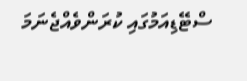ސްޓޭޑިއަމުގައި ކުރަންވެއްޖެނަމަ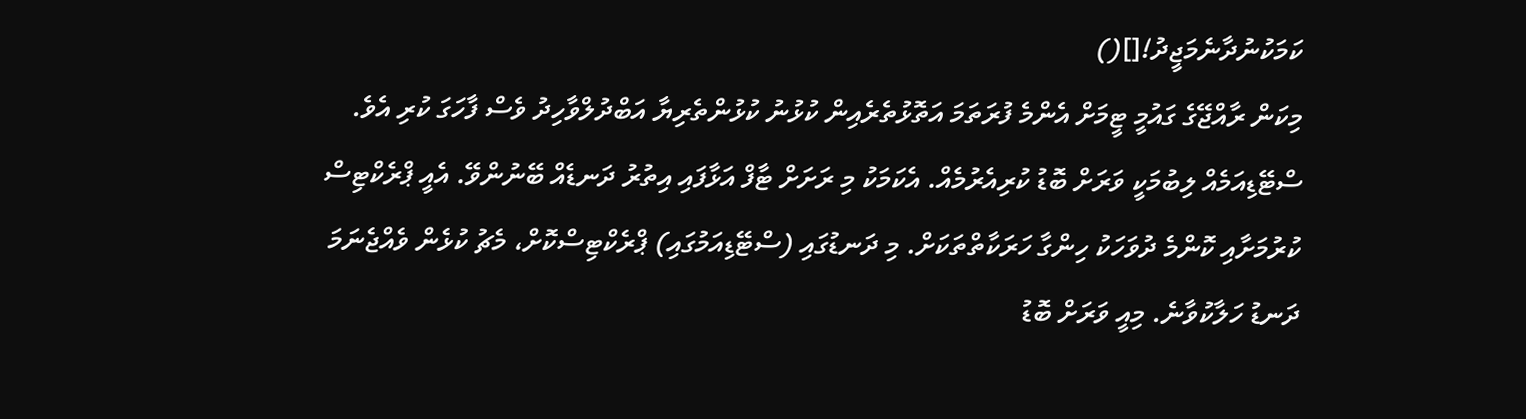ކަމަކުނުދާނެމަޖީދު![]()
މިކަން ރާއްޖޭގެ ގައުމީ ޓީމަށް އެންމެ ފުރަތަމަ އަތޮޅުތެރެއިން ކުޅުނު ކުޅުންތެރިޔާ އަބްދުލްވާހިދު ވެސް ފާހަގަ ކުރި އެވެ.
ސްޓޭޑިއަމެއް ލިބުމަކީ ވަރަށް ބޮޑު ކުރިއެރުމެއް. އެކަމަކު މި ރަށަށް ޓާފް އަޅާފައި އިތުރު ދަނޑެއް ބޭނުންވޭ. އެއީ ޕްރެކްޓިސް ކުރުމަށާއި ކޮންމެ ދުވަހަކު ހިންގާ ހަރަކާތްތަކަށް. މި ދަނޑުގައި (ސްޓޭޑިއަމުގައި) ޕްރެކްޓިސްކޮށް، މެޗު ކުޅެން ވެއްޖެނަމަ ދަނޑު ހަލާކުވާނެ. މިއީ ވަރަށް ބޮޑު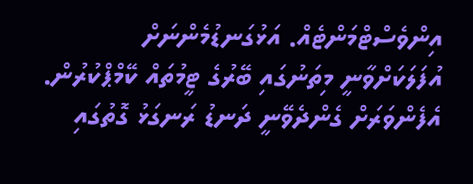އިންވެސްޓްމަންޓެއް. އަޅުގަނޑުމެންނަށް އުފަލަކަށްވާނީ މިތަނުގައި ބޭރުގެ ޓީމުތައް ކޭމްޕްކުރުން. އެފެންވަރަށް ގެންދެވޭނީ ދަނޑު ރަނގަޅު ގޮތުގައި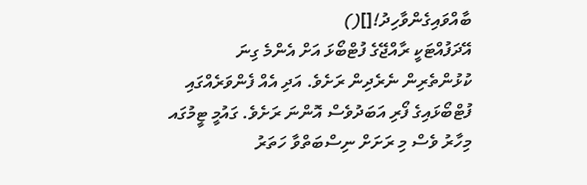ބާއްވައިގެންވާހިދު![]()
އޭދަފުއްޓަކީ ރާއްޖޭގެ ފުޓްބޯޅަ އަށް އެންމެ ގިނަ ކުޅުންތެރިން ނެރެދިން ރަށެވެ. އަދި އެއް ފެންވަރެއްގައި ފުޓްބޯޅައިގެ ފޯރި އަބަދުވެސް އޮންނަ ރަށެވެ. ގައުމީ ޓީމުގައ މިހާރު ވެސް މި ރަށަށް ނިސްބަތްވާ ހަތަރު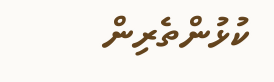ކުޅުންތެރިން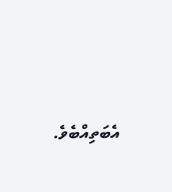އެބަތިއްބެވެ.